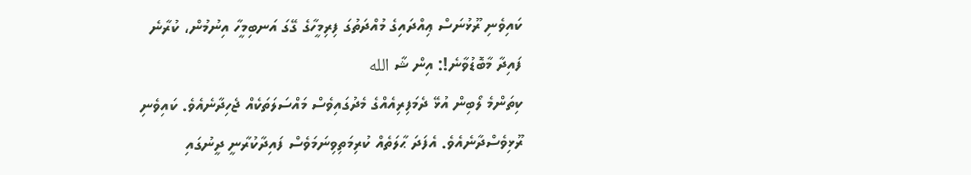ކައިވެނި ރޫޅުނަސް ޢިއްދައިގެ މުއްދަތުގަ ފިރިމީހާގެ ގޭގަ އަނބިމީހާ އިނުމުން، ކުރާނެ ފައިދާ މާބޮޑުވާނެ!: އިން ޝާ الله
ކިތަންމެ ލޯބިން އުޅޭ ދެމަފިރިއެއްގެ މެދުގައިވެސް މައްސަލަތަކެއް ޖެހިދާނެއެވެ. ކައިވެނި ރޫޅިވެސްދާނެއެވެ. އެފަދަ ޙާލަތެއް ކުރިމަތިވިނަމަވެސް ފައިދާކުރާނީ ދީނުގައި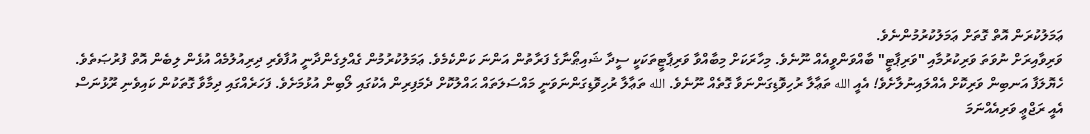ޢަމަލުކުރަން އޮތް ގޮތަށް ޢަމަލުކުރުމުންނެވެ.
ވަރިވާއިރަށް ނުވަތަ ވަރިކުރުމާއި "ވަރިޕާޓީ" ބާއްވަންވީއެއް ނޫނެވެ. މިހާރަކަށް މިބާއްވާ ވަރިޕާޓީތަކަކީ ސީދާ ޝައިޠޯނާގެ ފަރާތުން އަންނަ ކަންކެމެވެ. ޢަމަލުކުރުމުން ގެއްލިގެންދާނީ އުފާވެރި ދިރިއުލުމެއް އުޅެން ލިބެން އޮތް ފުރުޞަތެވެ.
ހެޔޮލަފާ އަނބިން ވަރިކޮށް އެއްލައިނުލާށެވެ! އެއީ الله ތަޢާލާ ރުހިވޮޑިގަންނަވާ ގޮތެއް ނޫނެވެ. الله ތަޢާލާ ރުހިވޮޑިގަންނަވަނީ މައްސަލަތައް ޙައްލުކޮށް ދެމަފިރިން އެކުގައި ލޯބިން އުޅުމަށެވެ. ފަހަރެއްގައި ދިމާވާ ގޮތަކުން ކައިވެނި ރޫޅުނަސް އެއީ ރަޖްޢީ ވަރިއެއްނަމަ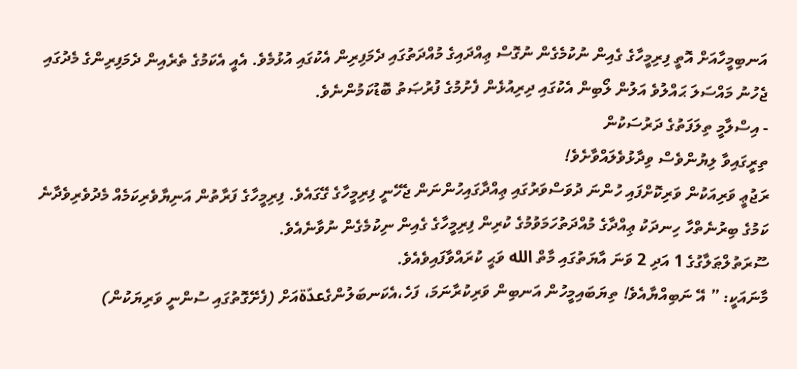އަނބިމީހާއަށް އޮތީ ފިރިމީހާގެ ގެއިން ނުކުމެގެން ނުގޮސް ޢިއްދައިގެ މުއްދަތުގައި ދެމަފިރިން އެކުގައި އުޅުމެވެ. އެއީ އެކަމުގެ ތެރެއިން ދެމަފިރިންގެ މެދުގައި ޖެހުނު މައްސަލަ ޙައްލުވެ އަލުން ލޯބިން އެކުގައި ދިރިއުޅެން ފެށުމުގެ ފުރުޞަތު ބޮޑުކަމުންނެވެ.
- އިސްލާމީ ތިލަފަތުގެ ދަރުސަކުން
ތިރީގައިވާ ލިޔުންވެސް ވިދާޅުވެލައްވާށެވެ!
ރަޖުޢީ ވަރިއަކުން ވަރިކޮށްފައި ހުންނަ ދުވަސްވަރުގައި ޢިއްދާގައިހުންނަން ޖެހޭނީ ފިރިމީހާގެ ގޭގައެވެ. ފިރިމީހާގެ ފަރާތުން އަނިޔާވެރިކަމެއް މެދުވެރިވެދާނެ ކަމުގެ ބިރުނެތްހާ ހިނދަކު ޢިއްދާގެ މުއްދަތުހަމަވުމުގެ ކުރިން ފިރިމީހާގެ ގެއިން ނިކުމެގެން ނުވާނެއެވެ.
ސޫރަތުލްޠަލާގުގެ 1 އަދި 2 ވަނަ އާޔަތުގައި މާތް الله ވަޙީ ކުރައްވާފައިވެއެވެ.
މާނައަކީ: ” އޭ ނަބިއްޔާއެވެ! ތިޔަބައިމީހުން އަނބިން ވަރިކުރާނަމަ، ފަހެ،އެކަނބަލުންގެعدّةއަށް (ފެށޭގޮތުގައި ސުންނީ ވަރިޔަކުން)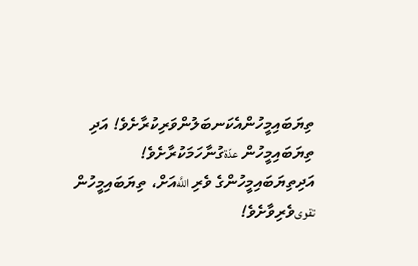ތިޔަބައިމީހުންއެކަނބަލުންވަރިކުރާށެވެ! އަދި ތިޔަބައިމީހުން عدّةގުނާހަމަކުރާށެވެ! އަދިތިޔަބައިމީހުންގެ ވެރި اللَّهއަށް، ތިޔަބައިމީހުން تقوىވެރިވާށެވެ!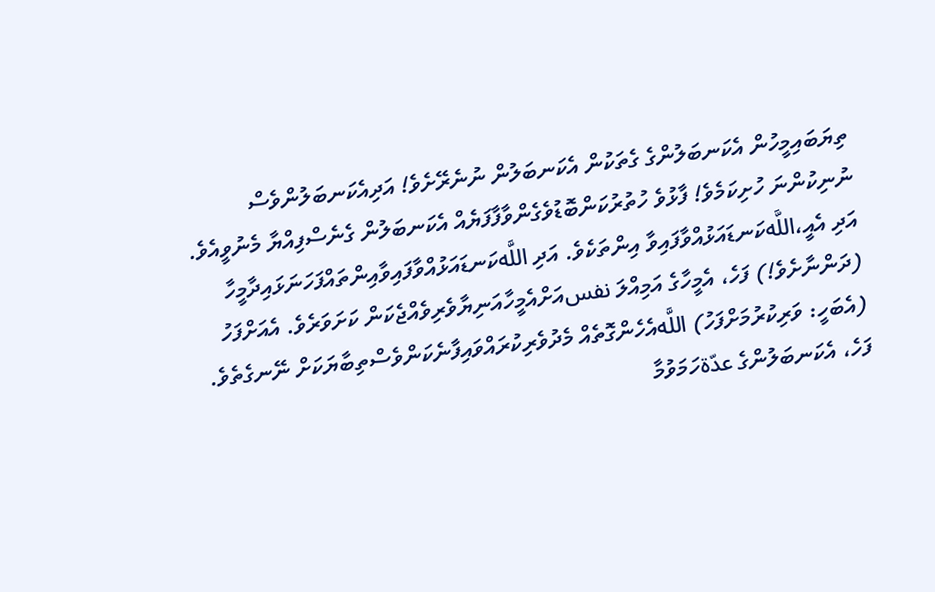ތިޔަބައިމީހުން އެކަނބަލުންގެ ގެތަކުން އެކަނބަލުން ނުނެރޭށެވެ! އަދިއެކަނބަލުންވެސް ނުނިކުންނަ ހުށިކަމެވެ! ފާޅުވެ ހުތުރުކަންބޮޑުވެގެންވާފާފަޔެއް އެކަނބަލުން ގެނެސްފިއްޔާ މެނުވީއެވެ. އަދި އެއީ،اللَّهކަނޑައަޅުއްވާފައިވާ އިންތަކެވެ. އަދި اللَّهކަނޑައަޅުއްވާފައިވާއިންތައްފަހަނަޅައިދާމީހާ (ދަންނާށެވެ!) ފަހެ، އެމީހާގެ އަމިއްލަ نفسއަށްއެމީހާއަނިޔާވެރިވެއްޖެކަން ކަށަވަރެވެ. އެއަށްފަހު (އެބަހީ: ވަރިކުރުމަށްފަހު) اللَّهއެހެންގޮތެއް މެދުވެރިކުރައްވައިފާނެކަންވެސްތިބާޔަކަށް ނޭނގެތެވެ. ފަހެ، އެކަނބަލުންގެ عدّةހަމަވުމާ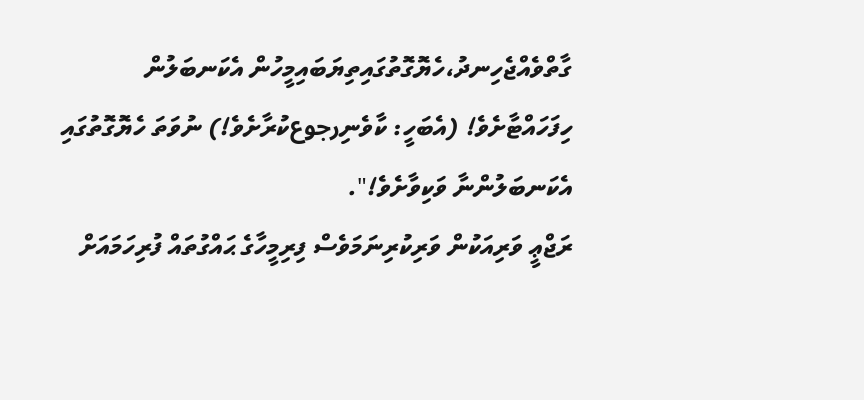ގާތްވެއްޖެހިނދު،ހެޔޮގޮތުގައިތިޔަބައިމީހުން އެކަނބަލުން ހިފަހައްޓާށެވެ! (އެބަހީ: ކާވެނިرجوعކުރާށެވެ!) ނުވަތަ ހެޔޮގޮތުގައި އެކަނބަލުންނާ ވަކިވާށެވެ!".
ރަޖްޢީ ވަރިއަކުން ވަރިކުރިނަމަވެސް ފިރިމީހާގެ ޙައްގުތައް ފުރިހަމައަށް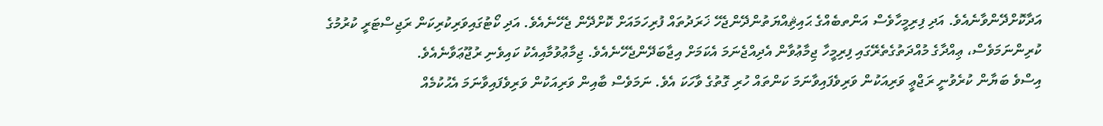އަދާކޮށްދޭންވާނެއެވެ. އަދި ފިރިމީހާވެސް އަންތބެއްގެ ޙައިޘިއްޔަތުންދޭންޖެހޭ ޚަރަދުތައް ފުރިހަމައަށް ކޮށްދޭން ޖެހޭނެއެވެ. އަދި ކޯޓުގައިވަރިކުރިކަން ރަޖިސްޓަރީ ކުރުމުގެ ކުރިންނަމަވެސް، ޢިއްދާގެ މުއްދަތުގެތެރޭގައި ފިރިމީހާ ޖިމާޢުވާން އެދިއްޖެނަމަ އެކަމަށް އިޖާބަދޭންޖެހޭނެއެވެ. ޖިމާޢުވުމާއިއެކު ކައިވެނި ރުޖޫޢަވާނެއެވެ.
އިސްވެ ބަޔާން ކުރެވުނީ ރަޖްޢީ ވަރިއަކުން ވަރިވެފައިވާނަމަ ކަންތައް ހުރި ގޮތުގެ ވާހަކަ އެވެ. ނަމަވެސް ބާއިން ވަރިއަކުން ވަރިވެފައިވާނަމަ އެޙުކުމެއް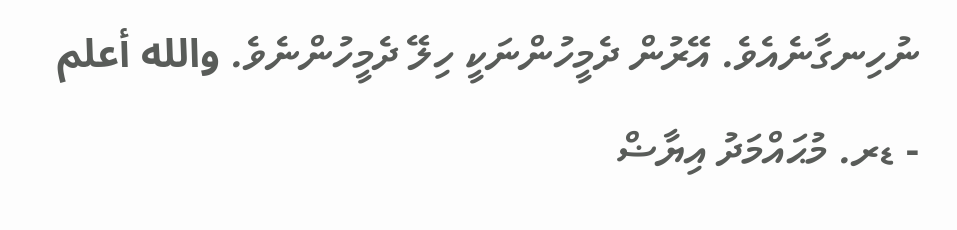ނުހިނގާނެއެވެ. އޭރުން ދެމީހުންނަކީ ހިލޭ ދެމީހުންނެވެ. والله أعلم
- ޑރ. މުޙައްމަދު އިޔާޟް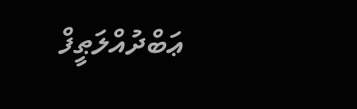ޢަބްދުއްލަޠީފް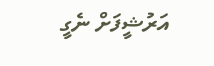އަރުޝީފަށް ނެގީ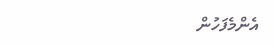އެންމެފަހުން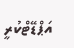އަޕްޑޭޓްކުރީ